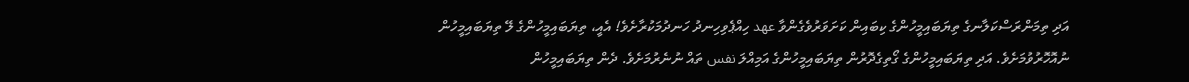އަދި ތިމަންރަސްކަލާނގެ ތިޔަބައިމީހުންގެ ކިބައިން ކަށަވަރުވެގެންވާ عهد ހިއްޕެވިހިނދު ހަނދުމަކުރާށެވެ! އެއީ، ތިޔަބައިމީހުންގެ ލޭ ތިޔަބައިމީހުން ނުއޮހޮރުވުމަށެވެ. އަދި ތިޔަބައިމީހުންގެ ގޯތިގެދޮރުން ތިޔަބައިމީހުންގެ އަމިއްލަ نفس ތައް ނުނެރުމަށެވެ. ދެން ތިޔަބައިމީހުން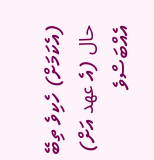(އެކަމަށް) ހެކިވެ ތިބޭ حال (އެ عهد އަށް) އެއްބަސްވެ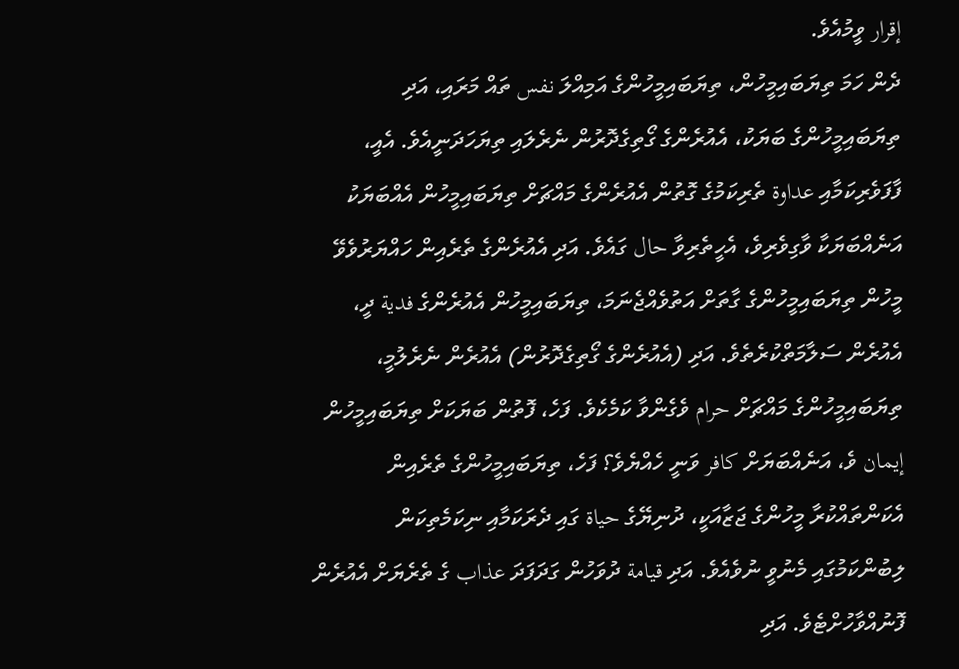إقرار ވީމުއެވެ.
ދެން ހަމަ ތިޔަބައިމީހުން، ތިޔަބައިމީހުންގެ އަމިއްލަ نفس ތައް މަރައި، އަދި ތިޔަބައިމީހުންގެ ބަޔަކު، އެއުރެންގެ ގޯތިގެދޮރުން ނެރެލައި ތިޔަހަދަނީއެވެ. އެއީ، ފާފަވެރިކަމާއި عداوة ތެރިކަމުގެ ގޮތުން އެއުރެންގެ މައްޗަށް ތިޔަބައިމީހުން އެއްބަޔަކު އަނެއްބަޔަކާ ވާގިވެރިވެ، އެހީތެރިވާ حال ގައެވެ. އަދި އެއުރެންގެ ތެރެއިން ހައްޔަރުވެވޭ މީހުން ތިޔަބައިމީހުންގެ ގާތަށް އަތުވެއްޖެނަމަ، ތިޔަބައިމީހުން އެއުރެންގެ فدية ދީ، އެއުރެން ސަލާމަތްކުރެތެވެ. އަދި (އެއުރެންގެ ގޯތިގެދޮރުން) އެއުރެން ނެރެލުމީ، ތިޔަބައިމީހުންގެ މައްޗަށް حرام ވެގެންވާ ކަމެކެވެ. ފަހެ، ފޮތުން ބަޔަކަށް ތިޔަބައިމީހުން إيمان ވެ، އަނެއްބަޔަށް كافر ވަނީ ހެއްޔެވެ؟ ފަހެ، ތިޔަބައިމީހުންގެ ތެރެއިން އެކަންތައްކުރާ މީހުންގެ ޖަޒާއަކީ، ދުނިޔޭގެ حياة ގައި ދެރަކަމާއި ނިކަމެތިކަން ލިބުންކަމުގައި މެނުވީ ނުވެއެވެ. އަދި قيامة ދުވަހުން ގަދަފަދަ عذاب ގެ ތެރެޔަށް އެއުރެން ފޮނުއްވާހުށްޓެވެ. އަދި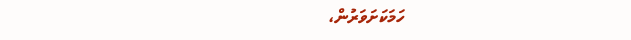ހަމަކަށަވަރުން،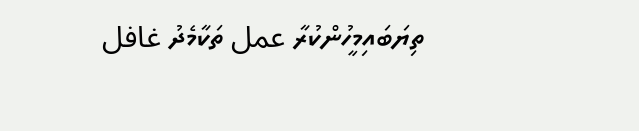ތިޔަބައިމީހުންކުރާ عمل ތަކާމެދު غافل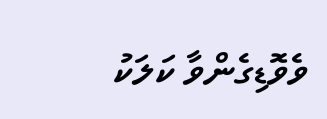ވެވޮޑިގެންވާ ކަލަކު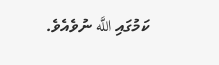ކަމުގައި اللَّه ނުވެއެވެ.